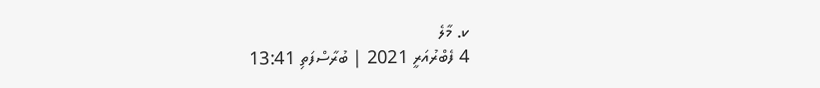ކ. މާލެ
4 ފެބްރުއަރީ 2021 | ބުރާސްފަތި 13:41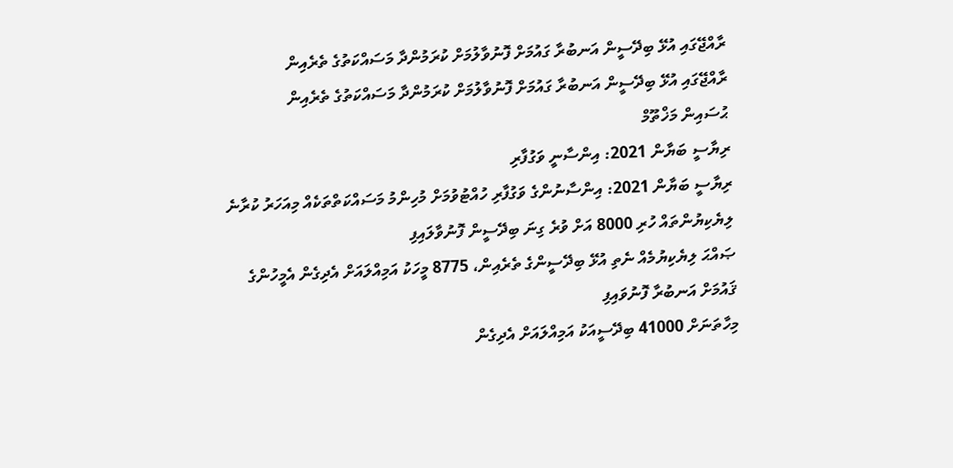ރާއްޖޭގައި އުޅޭ ބިދޭސީން އަނބުރާ ގައުމަށް ފޮނުވާލުމަށް ކުރަމުންދާ މަސައްކަތުގެ ތެރެއިން
ރާއްޖޭގައި އުޅޭ ބިދޭސީން އަނބުރާ ގައުމަށް ފޮނުވާލުމަށް ކުރަމުންދާ މަސައްކަތުގެ ތެރެއިން
ޙުސައިން މަޚްތޫމް
ރިޔާސީ ބަޔާން 2021: އިންސާނީ ވަގުފާރި
ރިޔާސީ ބަޔާން 2021: އިންސާނުންގެ ވަގުފާރި ހުއްޓުވުމަށް މުހިންމު މަސައްކަތްތަކެއް މިއަހަރު ކުރާނެ
ލިޔެކިޔުންތައް ހުރި 8000 އަށް ވުރެ ގިނަ ބިދޭސީން ފޮނުވާލައިފި
ޞައްޙަ ލިޔެކިޔުމެއް ނެތި އުޅޭ ބިދޭސީންގެ ތެރެއިން، 8775 މީހަކު އަމިއްލައަށް އެދިގެން އެމީހުންގެ ޤައުމަށް އަނބުރާ ފޮނުވައިފި
މިހާތަނަށް 41000 ބިދޭސީއަކު އަމިއްލައަށް އެދިގެން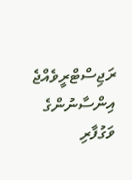ރަޖިސްޓްރީވެއްޖެ
އިންސާނުންގެ ވަގުފާރި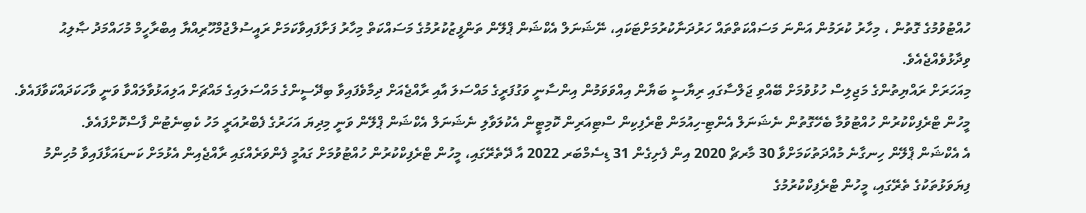ހުއްޓުވުމުގެ ގޮތުން ، މިހާރު ކުރަމުން އަންނަ މަސައްކަތްތައް ހަރުދަނާކުރުމަށްޓަކައި، ނޭޝަނަލް އެކްޝަން ޕްލޭން ތަންފީޒުކުރުމުގެ މަސައްކަތް މިހާރު ފަށާފައިވާކަމަށް ރައީސުލްޖުމްހޫރިއްޔާ އިބްރާހީމް މުހައްމަދު ޞާލިޙު ވިދާޅުވެއްޖެއެވެ.
މިއަހަރަށް ރައްޔިތުންގެ މަޖިލިސް ހުޅުވުމަށް ބޭއްވި ޖަލްސާގައި ރިޔާސީ ބަޔާން އިއްވަވަމުން އިންސާނީ ވަގުފަރީގެ މައްސަލަ އާއި ރާއްޖެއަށް ދިމާވެފައިވާ ބިދޭސީންގެ މައްސަލައިގެ މައްޗަށް އަލިއަޅުވާލައްވާ ވަނީ ވާހަކަދައްކަވާފައެވެ.
މީހުން ޓްރެފިކްކުރުން ހުއްޓުވުމާ ބެހޭގޮތުން ނެޝަނަލް އެންޓި-ހިއުމަން ޓްރެފިކިން ސްޓިއަރިން ކޮމިޓީން އެކުލަވާލި ނެޝަނަލް އެކްޝަން ޕްލޭން ވަނީ މިދިޔަ އަހަރުގެ ފެބްރުއަރީ މަހު ކެބިނެޓުން ފާސްކޮށްފައެވެ.
އެ އެކްޝަން ޕްލޭން ހިނގާނެ މުއްދަތުކަމަށްވާ 30 މާރޗް 2020 އިން ފެށިގެން 31 ޑިސެމްބަރ 2022 އާ ދޭތެރޭގައި، މީހުން ޓްރެފިކްކުރުން ހުއްޓުވުމަށް ގައުމީ ފެންވަރެއްގައި ރާއްޖެއިން އެޅުމަށް ކަނޑައަޅާފައިވާ މުހިންމު ފިޔަވަޅުތަކުގެ ތެރޭގައި، މީހުން ޓްރެފިކްކުރުމުގެ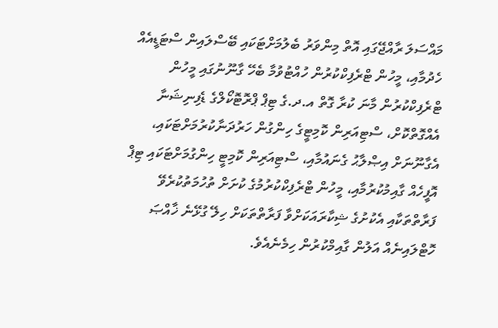މައްސަލަ ރާއްޖޭގައި އޮތް މިންވަރު ބެލުމަށްޓަކައި ބޭސްލައިން ސްޓަޑީއެއް ހެދުމާއި، މީހުން ޓްރެފިކްކުރުން ހުއްޓުވުމާ ބެހޭ ގާނޫނުގައި މީހުން ޓްރެފިކްކުރުން މާނަ ކުރާ ގޮތް އ.ދ.ގެ ޓިޕް ޕްރޮޓޮކޯލްގެ ޑެފިނިޝަނާ އެއްގޮތްކޮށް، ސްޓިއަރިން ކޮމިޓީގެ ހިންގުން ހަރުދަނާކުރުމަށްޓަކައި، އެގާނޫނަށް އިޞްލާޙު ގެނައުމާއި، ސްޓިއަރިން ކޮމިޓީ ހިންގުމަށްޓަކައި ޓިޕް އޮފީހެއް ގާއިމުކުރުމާއި، މީހުން ޓްރެފިކްކުރުމުގެ ކުށަށް ތުހުމަތުކުރެވޭ ފަރާތްތަކާއި އެކުށުގެ ޝިކާރައަކަށްވާ ފަރާތްތަކަށް ހިލޭ ގުޅޭނެ ޚާއްޞަ ހޮޓްލައިނެއް އަލުން ގާއިމްކުރުން ހިމެނެއެވެ.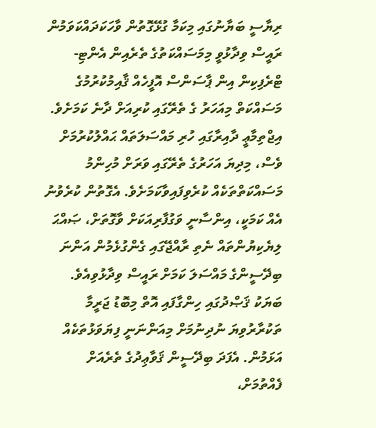ރިޔާސީ ބަޔާނުގައި މިކަމާ ގުޅޭގޮތުން ވާހަކަދައްކަވަމުން ރައީސް ވިދާޅުވީ މިމަސައްކަތުގެ ތެރެއިން އެންޓި- ޓްރެފިކިން އިން ޕާސަންސް އޮފީހެއް ޤާއިމުކުރުމުގެ މަސައްކަތް މިއަހަރު ގެ ތެރޭގައި ކުރިއަށް ދާނެ ކަމަށެވެ.
އިޖްތިމާޢީ ދާއިރާގައި ހުރި މައްސަލަތައް ޙައްލުކުރުމަށް ވެސް، މިދިޔަ އަހަރުގެ ތެރޭގައި ވަރަށް މުހިންމު މަސައްކަތްތަކެއް ކުރެވިފައިވާކަމަށެވެ. އެގޮތުން ކުރެވުނު އެއް ކަމަކީ، އިންސާނީ ވަގުފާރިއަކަށް ވާގޮތަށް، ޞައްޙަ ލިޔެކިޔުންތައް ނެތި ރާއްޖޭގައި ގެންގުޅެމުން އަންނަ ބިދޭސީންގެ މައްސަލަ ކަމަށް ރައީސް ވިދާޅުވިއެވެ.
ބަޔަކު ޤަޞްދުގައި ހިންގާފައި އޮތް މިބޮޑު ޖަރީމާ ތަކުރާރުވިޔަ ނުދިނުމަށް މިއަންނަނީ ފިޔަވަޅުތަކެއް އަޅަމުން. އެފަދަ ބިދޭސީން ޤަވާޢިދުގެ ތެރެއަށް ފެއްތުމަށް،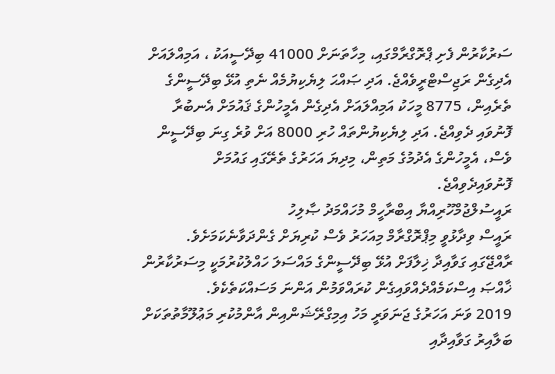ސަރުކާރުން ފެށި ޕްރޮގްރާމްގައި، މިހާތަނަށް 41000 ބިދޭސީއަކު ، އަމިއްލައަށް އެދިގެން ރަޖިސްޓްރީވެއްޖެ. އަދި ޞައްޙަ ލިޔެކިޔުމެއް ނެތި އުޅޭ ބިދޭސީންގެ ތެރެއިން، 8775 މީހަކު އަމިއްލައަށް އެދިގެން އެމީހުންގެ ޤައުމަށް އެނބުރާ ފޮނުވައި ދެވިއްޖެ. އަދި ލިޔެކިޔުންތައް ހުރި 8000 އަށް ވުރެ ގިނަ ބިދޭސީން ވެސް، އެމީހުންގެ އެދުމުގެ މަތިން، މިދިޔަ އަހަރުގެ ތެރޭގައި ގައުމަށް ފޮނުވައިދެވިއްޖެ.
ރައީސުލްޖުމްހޫރިއްޔާ އިބްރާހީމް މުހައްމަދު ޞާލިހު
ރައީސް ވިދާޅުވީ މިޕްރޮގްރާމް މިއަހަރު ވެސް ކުރިޔަށް ގެންދަވާނެކަމަށެވެ.
ރާއްޖޭގައި ގަވާއިދާ ޚިލާފަށް އުޅޭ ބިދޭސީންގެ މައްސަލަ ހައްލުކުރުމަކީ މިސަރުކާރުން ޚާއްޞަ އިސްކަމެއްދެއްވައިގެން ކުރައްވަމުން އަންނަ މަސައްކަތެކެވެ.
2019 ވަނަ އަހަރުގެ ޖަނަވަރީ މަހު އިމިގްރޭޝަންއިން އާންމުކުރި މަޢުލޫމާތުތަކަށް ބަލާއިރު ގަވާއިދާއި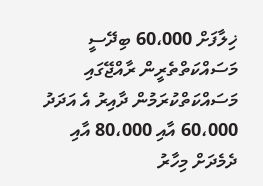ޚިލާފަށް 60،000 ބިދޭސީ މަސައްކަތްތެރީން ރާއްޖޭގައި މަސައްކަތްކުރަމުން ދާއިރު އެ އަދަދު 60،000 އާއި 80،000 އާއި ދެމެދަށް މިހާރު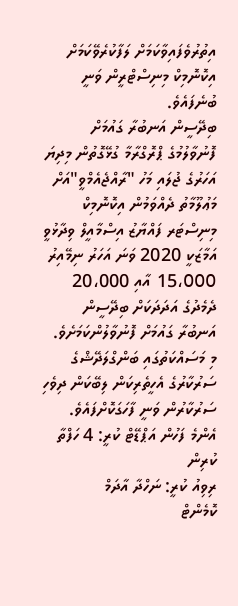އިތުރުވެފައިވާކަމަށް ލަފާކުރެވޭކަމަށް އިކޮނޮމިކް މިނިސްޓްރީން ވަނީ ބުނެފައެވެ.
ބިދޭސީން އަނބުރާ ގައުމަށް ފޮނުވާލުމުގެ ޕްރޮގްރާމާ ގުޅޭގޮތުން މިދިޔަ އަހަރުގެ ޖުލައި މަހު "ރާއްޖެއެމްވީ"އަށް މަޢުލޫމާތު ދެއްވަމުން އިކޮނޮމިކް މިނިސްޓަރ ފައްޔާޒު އިސްމާއީލް ވިދާޅުވީ އަމާޒަކީ 2020 ވަނަ އަހަރު ނިމޭއިރު 15،000 އާއި 20،000 ދެމެދުގެ އަދަދަކަށް ބިދޭސީން އަނބުރާ ގައުމަށް ފޮނުވާލުންކަމަށެވެ. މި މަސައްކަތުގައި ބަންގްލަދޭޝްގެ ސަރުކާރުގެ އެހީތެރިކަން ލިބޭކަން ދިވެހި ސަރުކާރުން ވަނީ ފާހަގަކޮށްފައެވެ.
އެންމެ ފަހުން އަޕްޑޭޓް ކުރީ: 4 ހަފްތާ ކުރިން
ރިވިއު ކުރީ: ނަހްދާ އާދަމް
ކޮމެންޓް